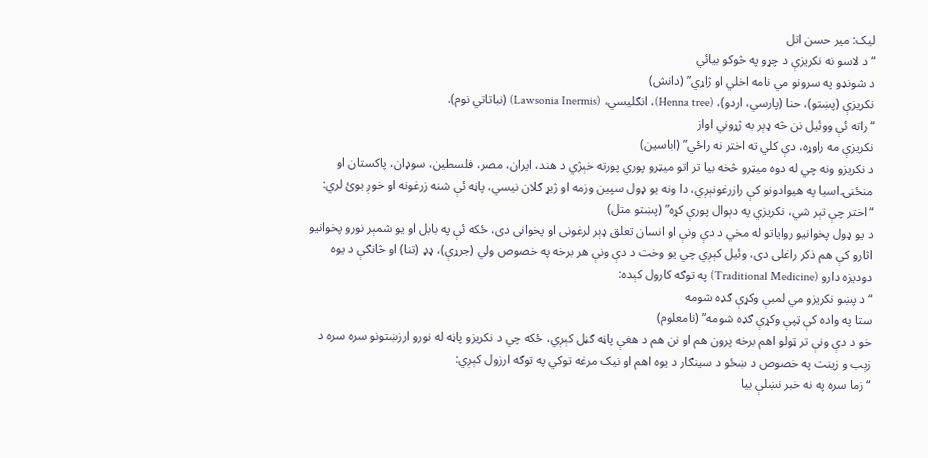لیک: میر حسن اتل
“د لاسو نه نکریزې د چړو په څوکو بیائي
د شونډو په سرونو مي نامه اخلي او ژاړي” (دانش)
نکريزې (پښتو)، حنا (پارسي، اردو)، (Henna tree)، انګليسي، (Lawsonia Inermis) (نباتاتي نوم).
“راته ئې ووئيل نن څه ډېر به ژړوني اواز
نکريزې مه راوړه، دې کلي ته اختر نه راځي” (اباسين)
د نکريزو ونه چي له دوه ميټرو څخه بيا تر اتو ميټرو پوري پورته خېژي د هند، ايران، مصر، فلسطين، سوډان، پاکستان او منځنۍ اسيا په هيوادونو کې رازرغونېږي، دا ونه يو ډول سپين وزمه او ژيړ ګلان نيسي، پاڼه ئې شنه زرغونه او خوږ بوئ لري:
“اختر چې تېر شي، نکريزي په دېوال پورې کړه” (پښتو متل)
د يو ډول پخوانيو روایاتو له مخي د دې ونې او انسان تعلق ډېر لرغونی او پخوانی دی، ځکه ئې په بابل او يو شمېر نورو پخوانیو اثارو کې هم ذکر راغلی دی، وئيل کېږي چي يو وخت د دې ونې هر برخه په خصوص ولي (جرړې)، ډډ (تنا) او څانګې د يوه دوديزه دارو (Traditional Medicine) په توګه کارول کېده:
“د پښو نکريزو مي لمبې وکړې ګډه شومه
ستا په واده کې ټپې وکړې ګډه شومه” (نامعلوم)
خو د دې ونې تر ټولو اهم برخه پرون هم او نن هم د هغې پاڼه ګڼل کېږي، ځکه چي د نکريزو پاڼه له نورو ارزښتونو سره سره د زېب و زینت په خصوص د ښځو د سينګار د يوه اهم او نيک مرغه توکي په توګه ارزول کېږي:
“زما سره په نه خبر نښلې بیا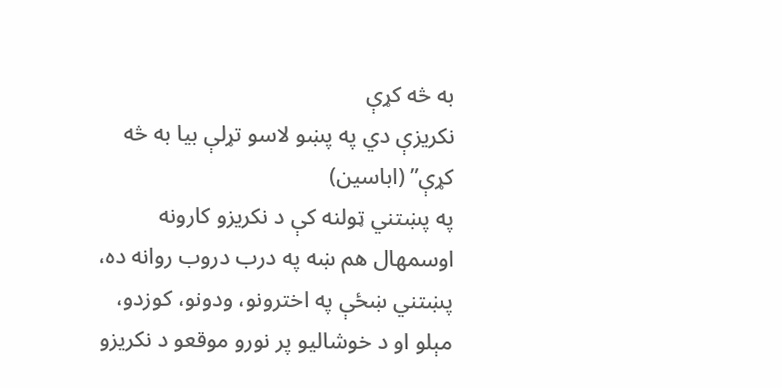به څه کړې
نکريزې دي په پښو لاسو تړلې بيا به څه کړې” (اباسين)
په پښتني ټولنه کې د نکريزو کارونه اوسمهال هم ښه په درب دروب روانه ده، پښتني ښځې په اخترونو، ودونو، کوزدو، مېلو او د خوشاليو پر نورو موقعو د نکريزو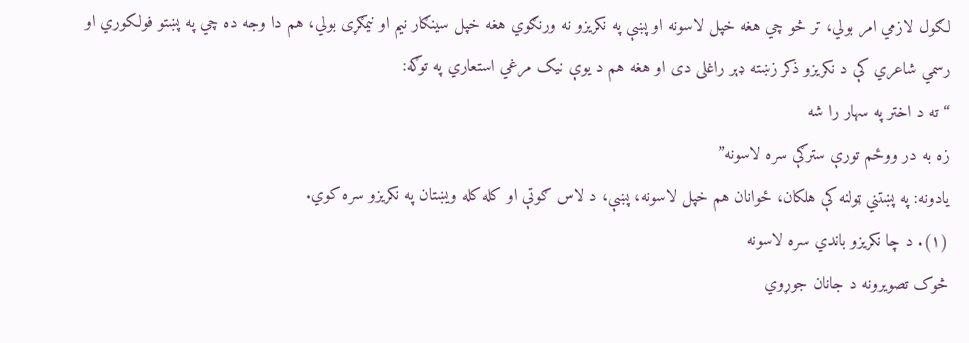لګول لازمي امر بولي، تر څو چي هغه خپل لاسونه او پښې په نکريزو نه ورنګوي هغه خپل سينګار نيم او نيمګړی بولي، هم دا وجه ده چي په پښتو فولکوري او رسمي شاعري کې د نکريزو ذکر زښته ډېر راغلی دی او هغه هم د يوې نیک مرغي استعاري په توګه:
“ته د اختر په سهار را شه
زه به در ووځم تورې سترګې سره لاسونه”
يادونه: په پښتني ټولنه کې هلکان، ځوانان هم خپل لاسونه، پښې، د لاس ګوتې او کله کله ويښتان په نکريزو سره کوي.
(۱). د چا نکریزو باندي سره لاسونه
څوک تصویرونه د جانان جوړوي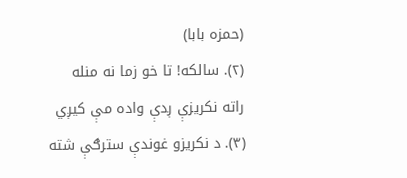(حمزه بابا)
(۲). سالکه! تا خو زما نه منله
راته نکریزې ږدې واده مې کیږي
(۳). د نکریزو غوندې سترګې شته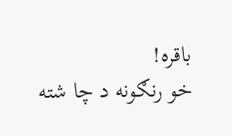باقره!
خو رنګونه د چا شته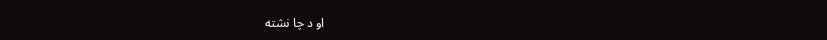او د چا نشته